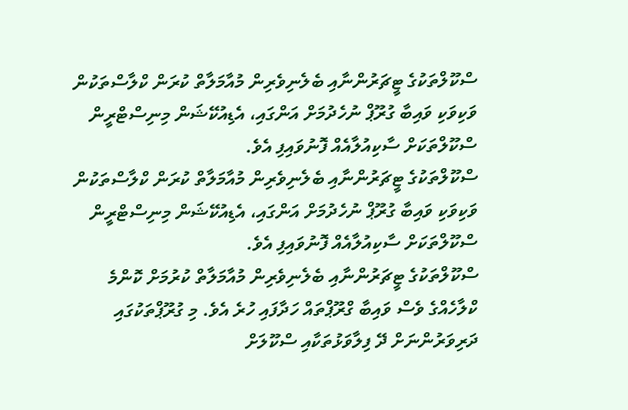ސްކޫލްތަކުގެ ޓީޗަރުންނާއި ބެލެނިވެރިން މުއާމަލާތް ކުރަން ކްލާސްތަކުން ވަކިވަކި ވައިބާ ގުރޫޕް ނުހެދުމަށް އަންގައި، އެޑިއުކޭޝަން މިނިސްޓްރީން ސްކޫލްތަކަށް ސާކިއުލާއެއް ފޮނުވައިފި އެވެ.
ސްކޫލްތަކުގެ ޓީޗަރުންނާއި ބެލެނިވެރިން މުއާމަލާތް ކުރަން ކްލާސްތަކުން ވަކިވަކި ވައިބާ ގުރޫޕް ނުހެދުމަށް އަންގައި، އެޑިއުކޭޝަން މިނިސްޓްރީން ސްކޫލްތަކަށް ސާކިއުލާއެއް ފޮނުވައިފި އެވެ.
ސްކޫލްތަކުގެ ޓީޗަރުންނާއި ބެލެނިވެރިން މުއާމަލާތް ކުރުމަށް ކޮންމެ ކްލާހެއްގެ ވެސް ވައިބާ ގްރޫޕްތައް ހަދާފައި ހުރެ އެވެ. މި ގުރޫޕްތަކުގައި ދަރިވަރުންނަށް ދޭ ފިލާވަޅުތަކާއި ސްކޫލަށް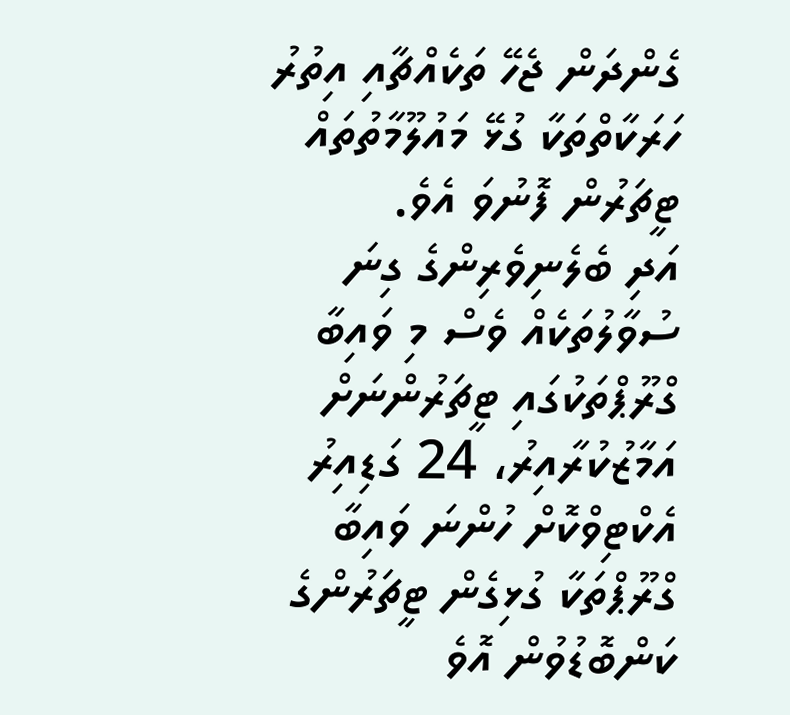ގެންދަން ޖެހޭ ތަކެއްޗާއި އިތުރު ހަރަކާތްތަކާ ގުޅޭ މައުލޫމާތުތައް ޓީޗަރުން ފޮނުވަ އެވެ.
އަދި ބެލެނިވެރިންގެ ގިނަ ސުވާލުތަކެއް ވެސް މި ވައިބާ ގްރޫޕްތަކުގައި ޓީޗަރުންނަށް އަމާޒުކުރާއިރު، 24 ގަޑިއިރު އެކްޓިވްކޮށް ހުންނަ ވައިބާ ގްރޫޕްތަކާ ގުޅިގެން ޓީޗަރުންގެ ކަންބޮޑުވުން އޮވެ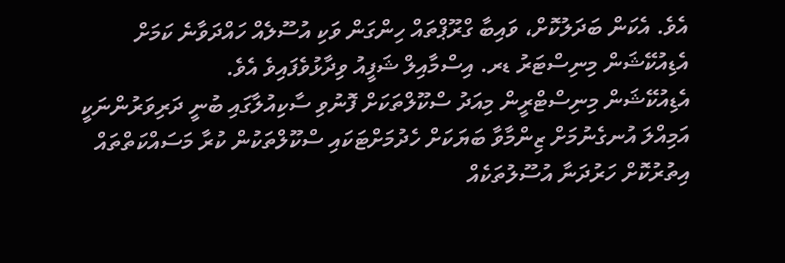އެވެ. އެކަން ބަދަލުކޮށް، ވައިބާ ގްރޫޕްތައް ހިންގަން ވަކި އުސޫލެއް ހައްދަވާނެ ކަމަށް އެޑިއުކޭޝަން މިނިސްޓަރު ޑރ. އިސްމާއިލް ޝަފީއު ވިދާޅުވެފައިވެ އެވެ.
އެޑިއުކޭޝަން މިނިސްޓްރީން މިއަދު ސްކޫލްތަކަށް ފޮނުވި ސާކިއުލާގައި ބުނީ ދަރިވަރުންނަކީ އަމިއްލަ އުނގެނުމަށް ޒިންމާވާ ބަޔަކަށް ހެދުމަށްޓަކައި ސްކޫލްތަކުން ކުރާ މަސައްކަތްތައް އިތުރުކޮށް ހަރުދަނާ އުސޫލުތަކެއް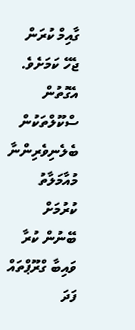ގާއިމް ކުރަން ޖެހޭ ކަމަށެވެ.
އެގޮތުން ސްކޫލްތަކުން ބެލެނިވެރިންނާ މުއާމަލާތު ކުރުމަށް ބޭނުން ކުރާ ވައިބާ ގްރޫޕްތައް ފަދަ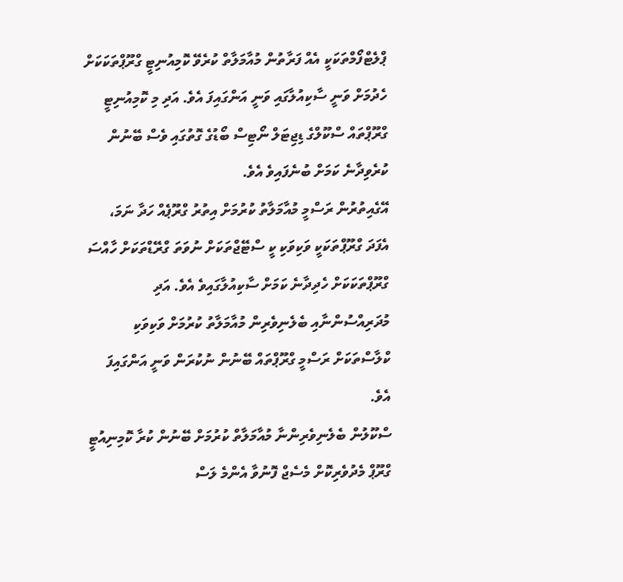ޕްލެޓްފޯމްތަކަކީ އެއް ފަރާތުން މުއާމަލާތް ކުރެވޭ ކޮމިއުނިޓީ ގްރޫޕްތަކަކަށް ހެދުމަށް ވަނީ ސާކިއުލާގައި ވަނީ އަންގައިފަ އެވެ. އަދި މި ކޮމިއުނިޓީ ގްރޫޕްތައް ސްކޫލްގެ ޑިޖިޓަލް ނޯޓިސް ބޯޑުގެ ގޮތުގައި ވެސް ބޭނުން ކުރެވިދާނެ ކަމަށް ބުނެފައިވެ އެވެ.
އޭގެއިތުރުން ރަސްމީ މުއާމަލާތު ކުރުމަށް އިތުރު ގްރޫޕެއް ހަދާ ނަމަ، އެފަދަ ގްރޫޕްތަކަކީ ވަކިވަކި ކީ ސްޓޭޖްތަކަށް ނުވަތަ ގްރޭޑްތަކަށް ހާއްސަ ގްރޫޕްތަކަކަށް ހެދިދާނެ ކަމަށް ސާކިއުލާގައިވެ އެވެ. އަދި މުދަރިއްސުންނާއި ބެލެނިވެރިން މުއާމަލާތު ކުރުމަށް ވަކިވަކި ކްލާސްތަކަށް ރަސްމީ ގްރޫޕްތައް ބޭނުން ނުކުރަން ވަނީ އަންގައިފަ އެވެ.
ސްކޫލުން ބެލެނިވެރިންނާ މުއާމަލާތް ކުރުމަށް ބޭނުން ކުރާ ކޮމިނިއުޓީ ގްރޫޕް މެދުވެރިކޮށް މެސެޖް ފޮނުވާ އެންމެ ލަސް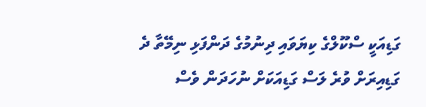ގަޑިއަކީ ސްކޫލްގެ ކިޔަވައި ދިނުމުގެ ދަންފަޅި ނިމޭތާ ދެ ގަޑިއިރަށް ވުރެ ލަސް ގަޑިއަކަށް ނުހަދަން ވެސް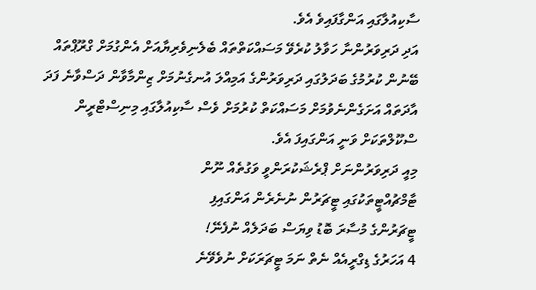ސާކިއުލާގައި އަންގާފައިވެ އެވެ.
އަދި ދަރިވަރުންނާ ހަވާލު ކުރެވޭ މަސައްކަތްތައް ބެލެނިވެރިޔާއަށް އެންގުމަށް ގްރޫޕްތައް ބޭނުން ކުރުމުގެ ބަދަލުގައި ދަރިވަރުންގެ އަމިއްލަ އުނގެނުމަށް ޒިންމާވާން ދަސްވާނެ ފަދަ އާދަތައް އަށަގެންނެވުމަށް މަސައްކަތް ކުރުމަށް ވެސް ސާކިއުލާގައި މިނިސްޓްރީން ސްކޫލްތަކަށް ވަނީ އަންގައިފަ އެވެ.
މިއީ ދަރިވަރުންނަށް ޕްރެޝަކުރަންވީ ވަގުތެއް ނޫން
ޓާމްޗުއްޓީތަކުގައި ޓީޗަރުން ނުނެރެން އަންގައިފި
ޓީޗަރުންގެ މުސާރަ ބޮޑު ވިޔަސް ބަދަލެއް ނުފެނޭ!
4 އަހަރުގެ ޑިގްރީއެއް ނެތް ނަމަ ޓީޗަރަކަށް ނުވެވޭނެ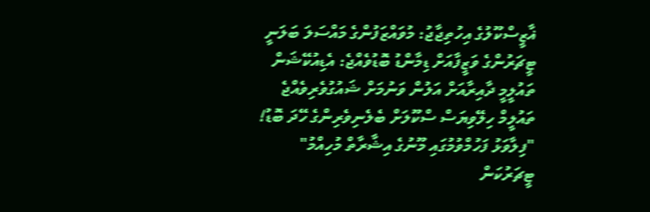ޣާޒީސްކޫލުގެ އިހުތިޖާޖު: މުވައްޒަފުންގެ މައްސަލަ ބަލަނީ
ޓީޗަރުންގެ ވަޒީފާއަށް ޑިމާންޑު ބޮޑުވެއްޖެ: އެޑިއުކޭޝަން
ތައުލީމީ ދާއިރާއަށް އަލުން ވަނުމަށް ޝައުގުވެރިވެއްޖެ
ތައުލީމް ހިލޭވިޔަސް ސްކޫލަށް ބެލެނިވެރިންގެ ހޭދަ ބޮޑު!
"ފިލާވަޅު ފަހުމްވުމުގައި މޫނުގެ އިޝާރާތް މުހިއްމު"
ޓީޗަރުކަން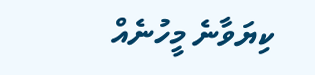ކިޔަވާނެ މީހުނެއް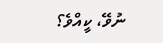ނުވޭ، ކީއްވެ؟